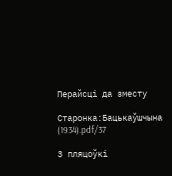Перайсці да зместу

Старонка:Бацькаўшчына (1934).pdf/37

З пляцоўкі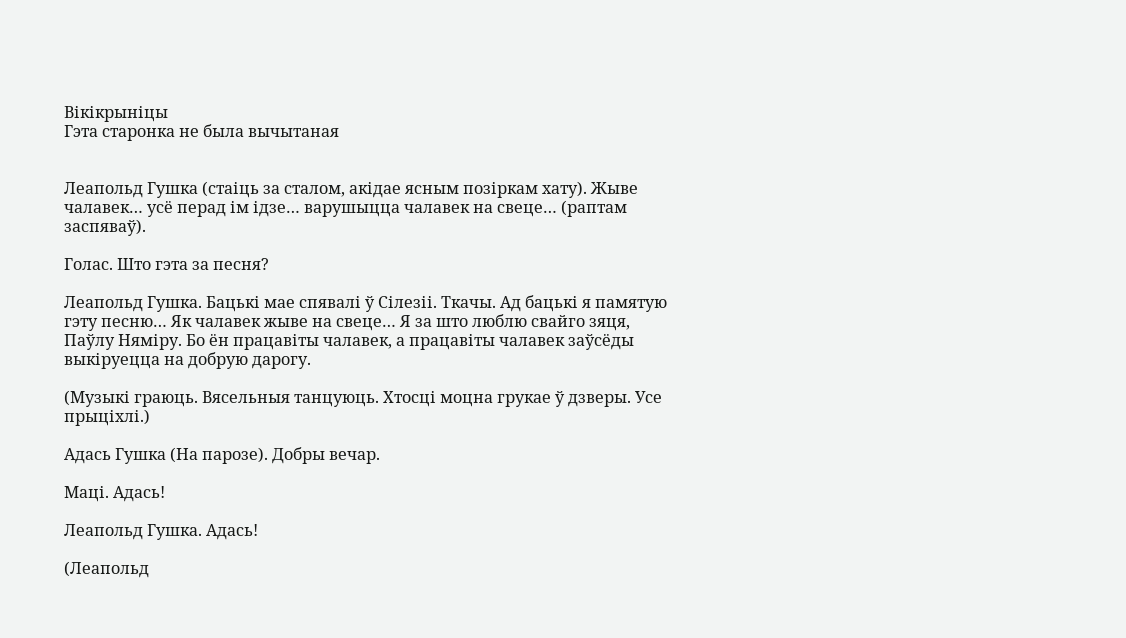Вікікрыніцы
Гэта старонка не была вычытаная


Леапольд Гушка (стаіць за сталом, акідае ясным позіркам хату). Жыве чалавек… усё перад ім ідзе… варушыцца чалавек на свеце… (раптам заспяваў).

Голас. Што гэта за песня?

Леапольд Гушка. Бацькі мае спявалі ў Сілезіі. Ткачы. Ад бацькі я памятую гэту песню… Як чалавек жыве на свеце… Я за што люблю свайго зяця, Паўлу Няміру. Бо ён працавіты чалавек, а працавіты чалавек заўсёды выкіруецца на добрую дарогу.

(Музыкі граюць. Вясельныя танцуюць. Хтосці моцна грукае ў дзверы. Усе прыціхлі.)

Адась Гушка (На парозе). Добры вечар.

Маці. Адась!

Леапольд Гушка. Адась!

(Леапольд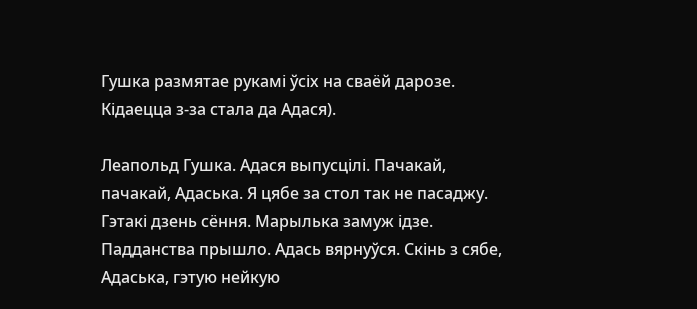Гушка размятае рукамі ўсіх на сваёй дарозе. Кідаецца з-за стала да Адася).

Леапольд Гушка. Адася выпусцілі. Пачакай, пачакай, Адаська. Я цябе за стол так не пасаджу. Гэтакі дзень сёння. Марылька замуж ідзе. Падданства прышло. Адась вярнуўся. Скінь з сябе, Адаська, гэтую нейкую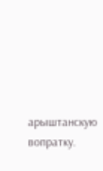арыштанскую вопратку.